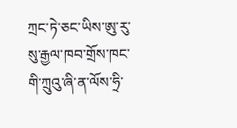ཀྲང་ཏེ་ཅང་ཡིས་ཨུ་རུ་སུ་རྒྱལ་ཁབ་གྲོས་ཁང་གི་ཀྲུའུ་ཞི་ན་ལོས་ཧྲི་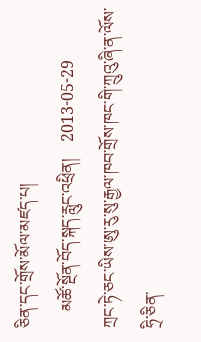ཅིན་དང་གྲོས་མོལ་མཛད་པ།
    མཚོ་སྔོན་བོད་སྐད་རླུང་འཕྲིན།    2013-05-29
ཀྲང་ཏེ་ཅང་ཡིས་ཨུ་རུ་སུ་རྒྱལ་ཁབ་གྲོས་ཁང་གི་ཀྲུའུ་ཞི་ན་ལོས་ཧྲི་ཅིན་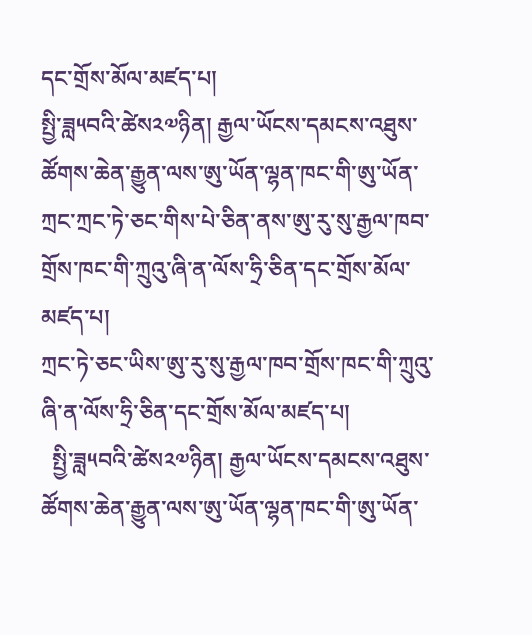དང་གྲོས་མོལ་མཛད་པ།
སྤྱི་ཟླ༥བའི་ཚེས༢༧ཉིན། རྒྱལ་ཡོངས་དམངས་འཐུས་ཚོགས་ཆེན་རྒྱུན་ལས་ཨུ་ཡོན་ལྷན་ཁང་གི་ཨུ་ཡོན་ཀྲང་ཀྲང་ཏེ་ཅང་གིས་པེ་ཅིན་ནས་ཨུ་རུ་སུ་རྒྱལ་ཁབ་གྲོས་ཁང་གི་ཀྲུའུ་ཞི་ན་ལོས་ཧྲི་ཅིན་དང་གྲོས་མོལ་མཛད་པ།
ཀྲང་ཏེ་ཅང་ཡིས་ཨུ་རུ་སུ་རྒྱལ་ཁབ་གྲོས་ཁང་གི་ཀྲུའུ་ཞི་ན་ལོས་ཧྲི་ཅིན་དང་གྲོས་མོལ་མཛད་པ།
  སྤྱི་ཟླ༥བའི་ཚེས༢༧ཉིན། རྒྱལ་ཡོངས་དམངས་འཐུས་ཚོགས་ཆེན་རྒྱུན་ལས་ཨུ་ཡོན་ལྷན་ཁང་གི་ཨུ་ཡོན་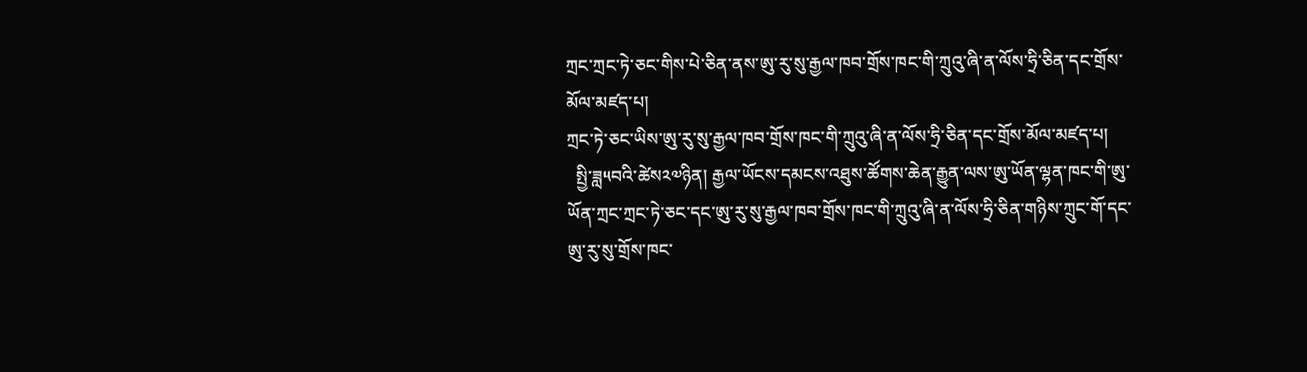ཀྲང་ཀྲང་ཏེ་ཅང་གིས་པེ་ཅིན་ནས་ཨུ་རུ་སུ་རྒྱལ་ཁབ་གྲོས་ཁང་གི་ཀྲུའུ་ཞི་ན་ལོས་ཧྲི་ཅིན་དང་གྲོས་མོལ་མཛད་པ།
ཀྲང་ཏེ་ཅང་ཡིས་ཨུ་རུ་སུ་རྒྱལ་ཁབ་གྲོས་ཁང་གི་ཀྲུའུ་ཞི་ན་ལོས་ཧྲི་ཅིན་དང་གྲོས་མོལ་མཛད་པ།
  སྤྱི་ཟླ༥བའི་ཚེས༢༧ཉིན། རྒྱལ་ཡོངས་དམངས་འཐུས་ཚོགས་ཆེན་རྒྱུན་ལས་ཨུ་ཡོན་ལྷན་ཁང་གི་ཨུ་ཡོན་ཀྲང་ཀྲང་ཏེ་ཅང་དང་ཨུ་རུ་སུ་རྒྱལ་ཁབ་གྲོས་ཁང་གི་ཀྲུའུ་ཞི་ན་ལོས་ཧྲི་ཅིན་གཉིས་ཀྲུང་གོ་དང་ཨུ་རུ་སུ་གྲོས་ཁང་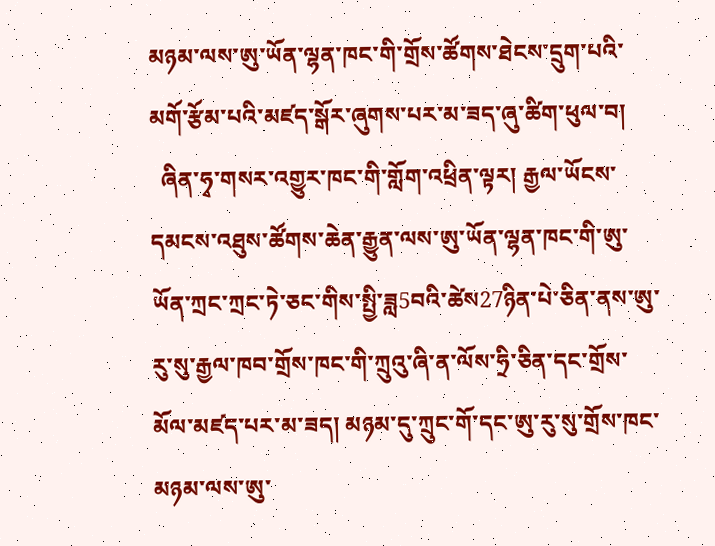མཉམ་ལས་ཨུ་ཡོན་ལྷན་ཁང་གི་གྲོས་ཚོགས་ཐེངས་དྲུག་པའི་མགོ་རྩོམ་པའི་མཛད་སྒོར་ཞུགས་པར་མ་ཟད་ཞུ་ཚིག་ཕུལ་བ།
  ཞིན་ཧྭ་གསར་འགྱུར་ཁང་གི་གློག་འཕྲིན་ལྟར། རྒྱལ་ཡོངས་དམངས་འཐུས་ཚོགས་ཆེན་རྒྱུན་ལས་ཨུ་ཡོན་ལྷན་ཁང་གི་ཨུ་ཡོན་ཀྲང་ཀྲང་ཏེ་ཅང་གིས་སྤྱི་ཟླ5བའི་ཚེས27ཉིན་པེ་ཅིན་ནས་ཨུ་རུ་སུ་རྒྱལ་ཁབ་གྲོས་ཁང་གི་ཀྲུའུ་ཞི་ན་ལོས་ཧྲི་ཅིན་དང་གྲོས་མོལ་མཛད་པར་མ་ཟད། མཉམ་དུ་ཀྲུང་གོ་དང་ཨུ་རུ་སུ་གྲོས་ཁང་མཉམ་ལས་ཨུ་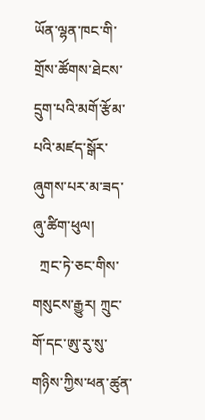ཡོན་ལྷན་ཁང་གི་གྲོས་ཚོགས་ཐེངས་དྲུག་པའི་མགོ་རྩོམ་པའི་མཛད་སྒོར་ཞུགས་པར་མ་ཟད་ཞུ་ཚིག་ཕུལ།
  ཀྲང་ཏེ་ཅང་གིས་གསུངས་རྒྱུར། ཀྲུང་གོ་དང་ཨུ་རུ་སུ་གཉིས་ཀྱིས་ཕན་ཚུན་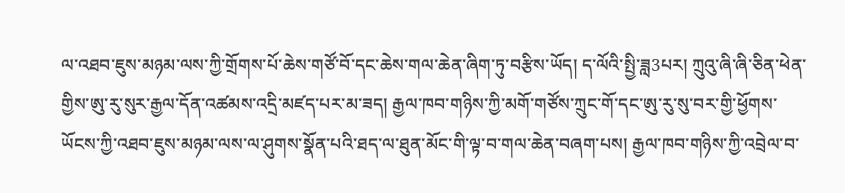ལ་འཐབ་ཇུས་མཉམ་ལས་ཀྱི་གྲོགས་པོ་ཆེས་གཙོ་བོ་དང་ཆེས་གལ་ཆེན་ཞིག་ཏུ་བརྩིས་ཡོད། ད་ལོའི་སྤྱི་ཟླ3པར། ཀྲུའུ་ཞི་ཞི་ཅིན་ཕེན་གྱིས་ཨུ་རུ་སུར་རྒྱལ་དོན་འཚམས་འདྲི་མཛད་པར་མ་ཟད། རྒྱལ་ཁབ་གཉིས་ཀྱི་མགོ་གཙོས་ཀྲུང་གོ་དང་ཨུ་རུ་སུ་བར་གྱི་ཕྱོགས་ཡོངས་ཀྱི་འཐབ་ཇུས་མཉམ་ལས་ལ་ཤུགས་སྣོན་པའི་ཐད་ལ་ཐུན་མོང་གི་ལྟ་བ་གལ་ཆེན་བཞག་པས། རྒྱལ་ཁབ་གཉིས་ཀྱི་འབྲེལ་བ་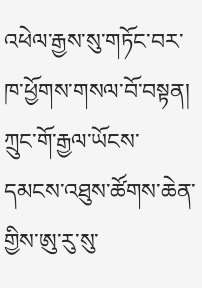འཕེལ་རྒྱས་སུ་གཏོང་བར་ཁ་ཕྱོགས་གསལ་བོ་བསྟན། ཀྲུང་གོ་རྒྱལ་ཡོངས་དམངས་འཐུས་ཚོགས་ཆེན་གྱིས་ཨུ་རུ་སུ་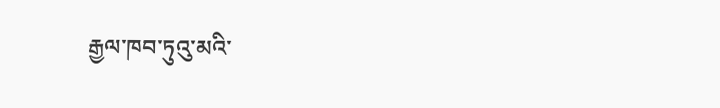རྒྱལ་ཁབ་ཏུའུ་མའི་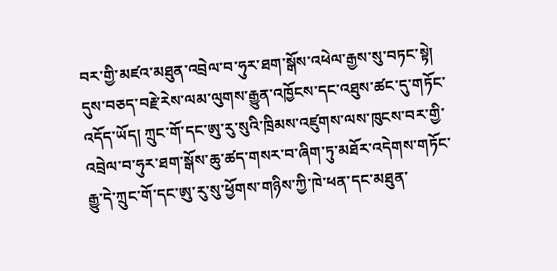བར་གྱི་མཛའ་མཐུན་འབྲེལ་བ་ཧུར་ཐག་སྒོས་འཕེལ་རྒྱས་སུ་བཏང་སྟེ། དུས་བཅད་བརྗེ་རེས་ལམ་ལུགས་རྒྱུན་འཁྱོངས་དང་འཐུས་ཚང་དུ་གཏོང་འདོད་ཡོད། ཀྲུང་གོ་དང་ཨུ་རུ་སུའི་ཁྲིམས་འཛུགས་ལས་ཁུངས་བར་གྱི་འབྲེལ་བ་ཧུར་ཐག་སྒོས་ཆུ་ཚད་གསར་བ་ཞིག་ཏུ་མཐོར་འདེགས་གཏོང་རྒྱུ་དེ་ཀྲུང་གོ་དང་ཨུ་རུ་སུ་ཕྱོགས་གཉིས་ཀྱི་ཁེ་ཕན་དང་མཐུན་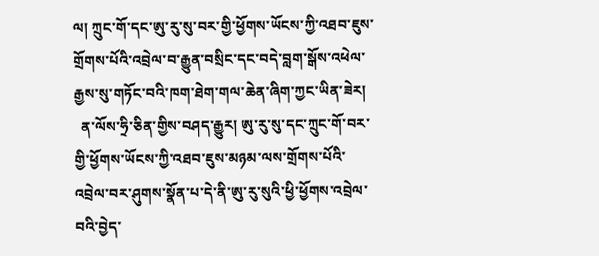ལ། ཀྲུང་གོ་དང་ཨུ་རུ་སུ་བར་གྱི་ཕྱོགས་ཡོངས་ཀྱི་འཐབ་ཇུས་གྲོགས་པོའི་འབྲེལ་བ་རྒྱུན་བསྲིང་དང་བདེ་བླག་སྒོས་འཕེལ་རྒྱས་སུ་གཏོང་བའི་ཁག་ཐེག་གལ་ཆེན་ཞིག་ཀྱང་ཡིན་ཟེར།
  ན་ལོས་ཧྲི་ཅིན་གྱིས་བཤད་རྒྱུར། ཨུ་རུ་སུ་དང་ཀྲུང་གོ་བར་གྱི་ཕྱོགས་ཡོངས་ཀྱི་འཐབ་ཇུས་མཉམ་ལས་གྲོགས་པོའི་འབྲེལ་བར་ཤུགས་སྣོན་པ་དེ་ནི་ཨུ་རུ་སུའི་ཕྱི་ཕྱོགས་འབྲེལ་བའི་བྱེད་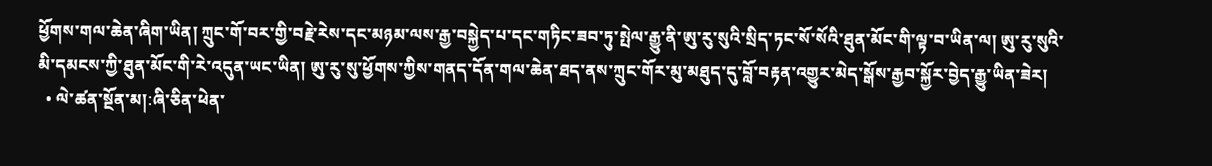ཕྱོགས་གལ་ཆེན་ཞིག་ཡིན། ཀྲུང་གོ་བར་གྱི་བརྗེ་རེས་དང་མཉམ་ལས་རྒྱ་བསྐྱེད་པ་དང་གཏིང་ཟབ་ཏུ་སྤེལ་རྒྱུ་ནི་ཨུ་རུ་སུའི་སྲིད་ཏང་སོ་སོའི་ཐུན་མོང་གི་ལྟ་བ་ཡིན་ལ། ཨུ་རུ་སུའི་མི་དམངས་ཀྱི་ཐུན་མོང་གི་རེ་འདུན་ཡང་ཡིན། ཨུ་རུ་སུ་ཕྱོགས་ཀྱིས་གནད་དོན་གལ་ཆེན་ཐད་ནས་ཀྲུང་གོར་མུ་མཐུད་དུ་བློ་བརྟན་འགྱུར་མེད་སྒོས་རྒྱབ་སྐྱོར་བྱེད་རྒྱུ་ཡིན་ཟེར།
  • ལེ་ཚན་སྔོན་མ།:ཞི་ཅིན་ཕེན་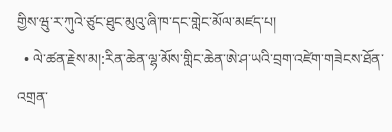གྱིས་ཝུ་ར་ཀུའེ་ཙུང་ཐུང་མུའུ་ཞི་ཁ་དང་གླེང་མོལ་མཛད་པ།
  • ལེ་ཚན་རྗེས་མ།:རིན་ཆེན་ལྷ་མོས་གླིང་ཆེན་ཨེ་ཤ་ཡའི་བྲག་འཛེག་གཟེངས་ཐོན་འགྲན་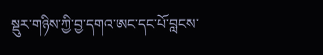སྡུར་གཉིས་ཀྱི་བྱ་དགའ་ཨང་དང་པོ་བླངས་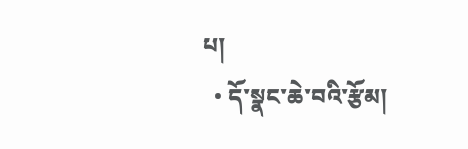པ།
  • དོ་སྣང་ཆེ་བའི་རྩོམ།